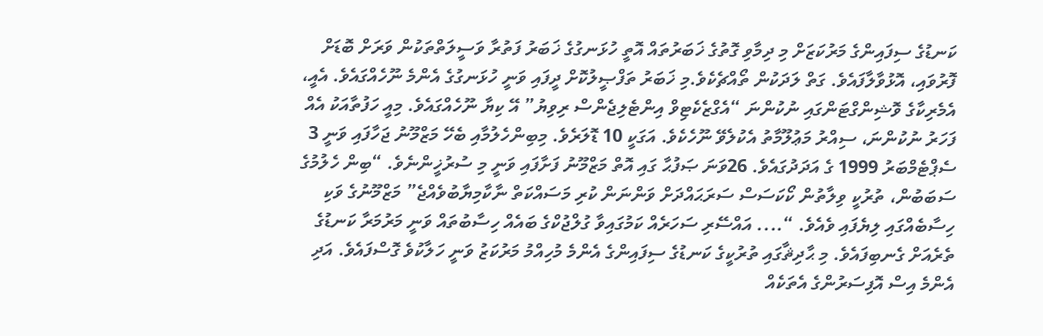ކަނޑުގެ ސިފައިންގެ މަރުކަޒަށް މި ދިމާވި ގޮތުގެ ޚަބަރުތައް އޮތީ ހުޅަނގުގެ ޚަބަރު ފަތުރާ ވަސީލަތްތަކުން ވަރަށް ބޮޑަށް ފޮރުވައި، އޮޅުވާލާފައެވެ. ގަތް ލަދަކުން ތޯއްޗެކެވެ.މި ޚަބަރު ތަފްޞީލުކޮށް ދީފައި ވަނީ ހުޅަނގުގެ އެންމެ ނޫހެއްގައެވެ. އެއީ، އެމެރިކާގެ ވޮޝިންގްޓަންގައި ނުކުންނަ “އެގްޒެކެޓިވް އިންޓެލިޖެންސް ރިވިޔު” އޭ ކިޔާ ނޫހެއްގައެވެ. މިއީ ހަފުތާއަކު އެއް ފަހަރު ނުކުންނަ، ސިއްރު މަޢުލޫމާތު އެކުލެވޭ ނޫހެކެވެ. އަގަކީ 10 ޑޮލަރެވެ. މިބިންހެލުމާއި ބެހޭ މަޒްމޫނު ޖަހާފައި ވަނީ 3 ސެޕްޓެމްބަރު 1999 ގެ އަދަދުގައެވެ. 26ވަނަ ޞަފުޙާ ގައި އޮތް މަޒްމޫނު ފަށާފައި ވަނީ މި ސުރުޚީންނެވެ. “ބިން ހެލުމުގެ ސަބަބުން، ތުރުކީ ވިލާތުން ކޯކަސަސް ސަރަޙައްދަށް ވަންނަން ކުރި މަސައްކަތް ނާކާމިޔާބުވެއްޖެ” މަޒްމޫނުގެ ވަކި ހިސާބެއްގައި ލިޔެފައި ވެއެވެ. “.... އައްސޭރި ސަހަރެއް ކަމުގައިވާ ގުލްޖުކްގެ ބައެއް ހިސާބުތައް ވަނީ މަރުމަރާ ކަނޑުގެ ތެރެއަށް ގެނބިފައެވެ. މި ޙާދިޘާގައި ތުރުކީގެ ކަނޑުގެ ސިފައިންގެ އެންމެ މުހިއްމު މަރުކަޒު ވަނީ ހަލާކުވެ ގޮސްފައެވެ. އަދި އެންމެ އިސް އޮފިސަރުންގެ އެތަކެއް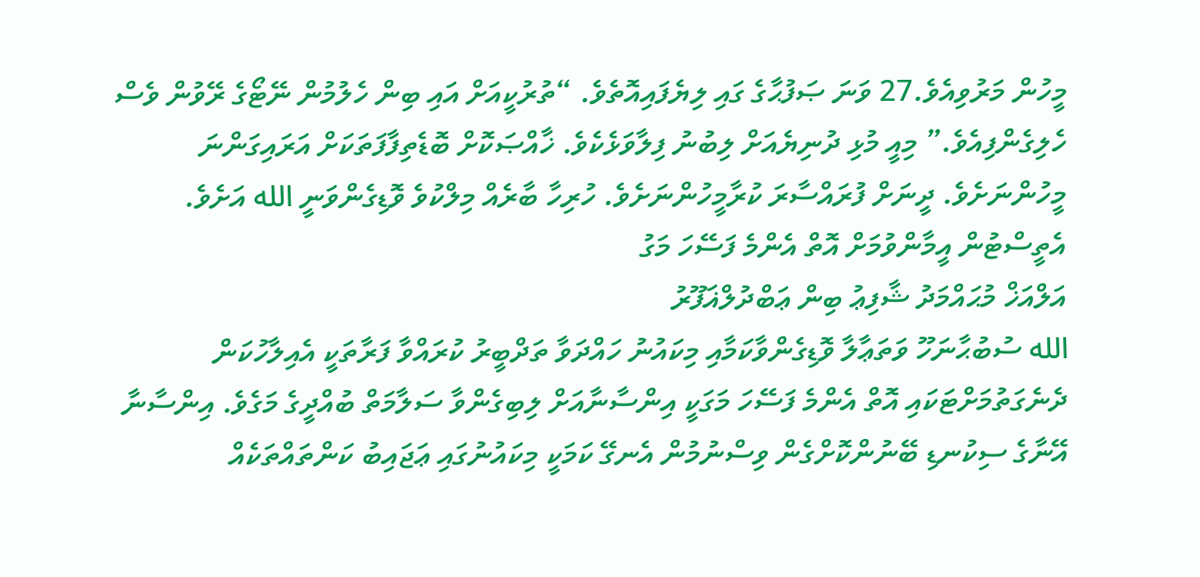މީހުން މަރުވިއެވެ.27 ވަނަ ޞަފުޙާގެ ގައި ލިޔެފައިއޮތެވެ. “ތުރުކީއަށް އައި ބިން ހެލުމުން ނޭޓޯގެ ރޭވުން ވެސް ހެލިގެންފިއެވެ.” މިއީ މުޅި ދުނިޔެއަށް ލިބުނު ފިލާވަޅެކެވެ. ޚާއްޞަކޮށް ބޮޑެތިފާފަތަކަށް އަރައިގަންނަ މީހުންނަށެވެ. ދީނަށް ފުރައްސާރަ ކުރާމީހުންނަށެވެ. ހުރިހާ ބާރެއް މިލްކުވެ ވޮޑިގެންވަނީ الله އަށެވެ.
އެތީސްޓުން އީމާންވުމަށް އޮތް އެންމެ ފަސޭހަ މަގު
އަލްއަޚް މުޙައްމަދު ޝާފިޢު ބިން ޢަބްދުލްޣަފޫރު
الله ސުބުޙާނަހޫ ވަތަޢާލާ ވޮޑިގެންވާކަމާއި މިކައުނު ހައްދަވާ ތަދްބީރު ކުރައްވާ ފަރާތަކީ އެއިލާހުކަން ދެނެގަތުމަށްޓަކައި އޮތް އެންމެ ފަސޭހަ މަގަކީ އިންސާނާއަށް ލިބިގެންވާ ސަލާމަތް ބުއްދީގެ މަގެވެ. އިންސާނާ އޭނާގެ ސިކުނޑި ބޭނުންކޮށްގެން ވިސްނުމުން އެނގޭ ކަމަކީ މިކައުނުގައި ޢަޖައިބު ކަންތައްތަކެއް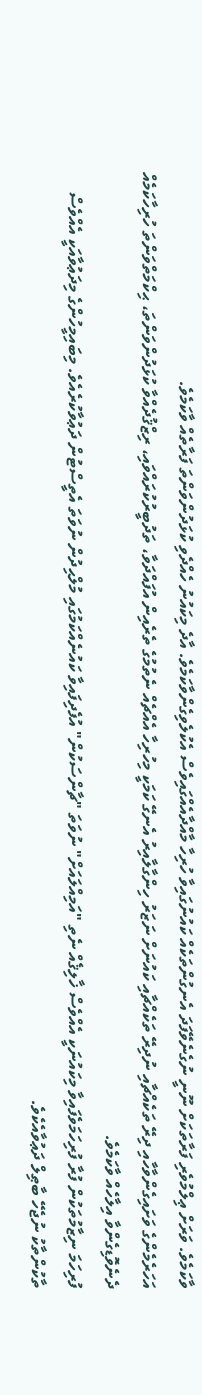ވާކަމެވެ. ވަރަށް ޢިލްމުވެރި ފަރާތަކަށް ނޫނީ ނުގެނެވޭފަދަ އެނގުންތަކެއް ކައުނުގައިވާ ހުރިހާ މާއްދާއެއްގައިވެސް އެކުލެވިގެންވާކަމެވެ. އާދެ މިކައުނު ހެއްދެވި ކުޅަދުންވަންތަ ފަރާތެއް ވާކަމެވެ.
އަހަރެމެންގެ ވަށައިގެންވާހާއި ދިރޭ ތަކެއްޗާއި ނުދިރޭ ތަކެއްޗާއި ކައުނަށް ނަޒަރު ހިންގާލާއިރު އެނގޭ ކަމަކީ މިހުރިހާ އެއްޗެއް ނެތުމުގެ ތެރެއިން އުފައްދަވާ، ތަދުބީރުކުރައްވައި، ރިޒްޤުދެއްވާ ކުޅަދުންވަންތަ، ޙިކްމަތްވަންތަ ހުރިހާކަމެއް ދެނެވޮޑިގެންވާ އިލާހެއް ވާކަމެވެ.
ފުރިހަމަ ނިޒާމުތަކުން ފުރާ ފުރިހަމަވެފައިވާ މިކައުނަކީ އެއްވެސް ޚާލިޤެއް ނެތި "އަމިއްލައަށް" ނުވަތަ "ޗާންސަކުން" އުފެދިފައިވާ ކައުނެއްކަމުގައި މުލްޙިދުން ނުވަތަ އެތީސްޓުން ދަޢުވާކުރެއެވެ. މިބައިމީހުންގެ މިދަޢުވާއަކީ އެއްވެސް ތާކުންތާކު ނުޖެހޭ ބާޠިލް ދަޢުވާއެކެވެ.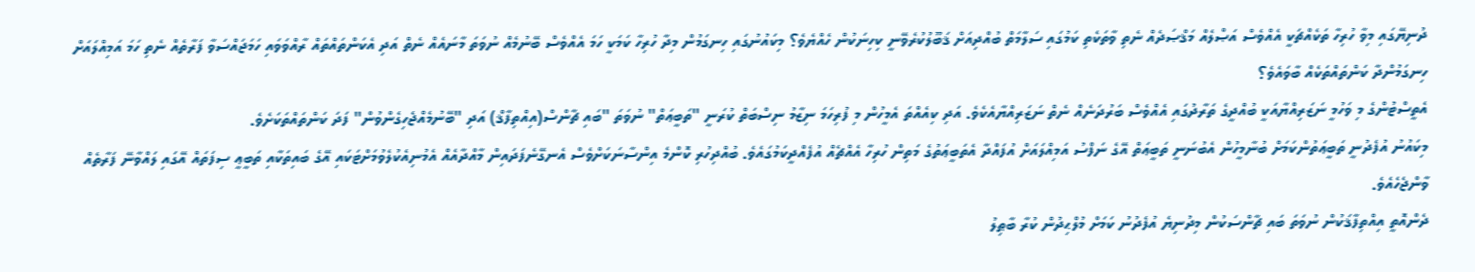ދުނިޔޭގައި މިވާ ހުރިހާ ތަކެއްޗަކީ އެއްވެސް އަޞްލެއް މަޤްޞަދެއް ނެތި ވާތަކެތި ކަމުގައި ސަލާމަތް ބުއްދިއަށް ޤަބޫލުކުރެވޭނީ ކިހިނަކުން ހެއްޔެވެ؟ މިކައުނުގައި ހިނގަމުން މިދާ ހުރިހާ ކަމަކީ ހަމަ އެއްވެސް ބޭނުމެއް ނުވަތަ މާނައެއް ނެތް އަދި އެކަންތައްތައް ރާއްވަވައި ހަމަޖައްސަވާ ފަރާތެއް ނެތި ހަމަ އަމިއްލައަށް ހިނގަމުންދާ ކަންތައްތަކެއް ބާވައެވެ؟
އެތީސްޓުންގެ މި ވަހުމީ ނަޒަރިއްޔާއަކީ ބުއްދީގެ ތަރާދުގައި އެއްވެސް ބަރުދަނެއް ނެތް ނަޒަރިއްޔާއެކެވެ. އަދި ކިއެއްތަ އެމީހުން މި ފުރިހަމަ ނިޒާމު ނިސްބަތް ކުރަނީ "ތަބީޢަތް" ނުވަތަ "ބައި ޗާންސް(އިއްތިފާޤް) އަދި "ބޭނުމެއްޖެހިގެންވުން" ފަދަ ކަންތައްތަކަށެވެ.
މިކައުނު އުފެދުނީ ތަބީޢަތުންކަމަށް ބުނާމީހުން އެބުނަނީ ތަބީޢަތް އޭގެ ނަފްސު އަމިއްލައަށް އުފައްދާ އެތަބީޢަތުގެ މަތިން ހުރިހާ އެއްޗެއް އުފެއްދީކަމުގައެވެ. ބުއްދިހުރި ކޮންމެ އިންސާނަކަށްވެސް އެނގޭނެފަދައިން މާއްދާއެއް އެމުނިއެކުލެވުމަށްޓަކައި އޭގެ ބައިތަކާއި ތަބީޢީ ސިފަތައް އޭގައި ލައްވާނޭ ފަރާތެއް ވާންޖެހެއެވެ.
ދެންއޮތީ އިއްތިފާޤަކުން ނުވަތަ ބައި ޗާންސަކުން މިދުނިޔެ އުފެދުނު ކަމަށް މުލްޙިދުން ކުރާ ބާޠިލު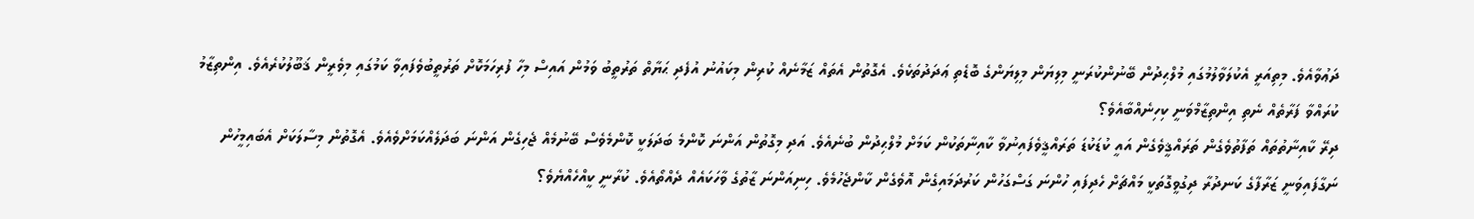ދަޢުވާއެވެ. މިތިއަރީ އެކުލަވާލުމުގައި މުލްޙިދުން ބޭނުންކުރަނީ މިލިޔަން މިލިޔަންގެ ބޮޑެތި ޢަދަދުތަކެވެ. އެގޮތުން އެތައް ޒަމާނެއް ކުރިން މިކައުނު އުފެދި ޙަޔާތް ތަރުތީބު ވަމުން އައިސް މިހާ ފުރިހަމަކޮށް ތަރުތީބުވެފައިވާ ކަމުގައި މިވެރީން ޤަބޫލުކުރެއެވެ. އިންތިޒާމު ކުރައްވާ ފަރާތެއް ނެތި އިންތިޒާމްވަނީ ކިހިނެއްބާއެވެ؟
ދިރޭ ކާއިނާތުތައް ތަފާތުވެގެން ތަރައްޤީވެގެން އައީ ކުޑަކުޑަ ތަރައްޤީވެފައިނުވާ ކާއިނާތަކުން ކަމަށް މުލްޙިދުން ބުނެއެވެ. އަދި މިގޮތުން އަންނަ ކޮންމެ ބަދަލަކީ ކޮންމެވެސް ބޭނުމެއް ޖެހިގެން އަންނަ ބަދަލެއްކަމަށްވެއެވެ. އެގޮތުން މިސާލަކަށް އެބައިމީހުން ނަގާފައިވަނީ ޒަރާފާގެ ކަނދުރާ ދިގުވީގޮތަކީ މައްޗަށް ހެދިފައި ހުންނަ ގަސްގަހުން ކަރުދަމައިގެން އޮވެގެން ކާންޖެހުމެވެ. ހިނިއަންނަ ޒާތުގެ ވާހަކައެއް ދެއްތޯއެވެ. ކުރާނީ ކީއްހެއްޔެވެ؟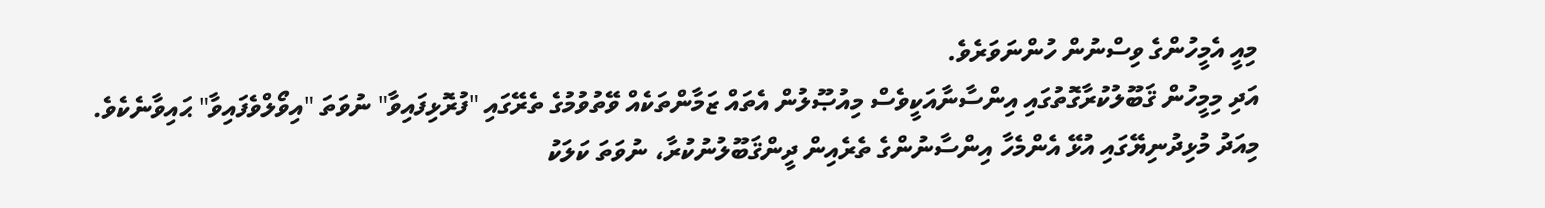މިއީ އެމީހުންގެ ވިސްނުން ހުންނަވަރެވެ.
އަދި މިމީހުން ޤަބޫލުކުރާގޮތުގައި އިންސާނާއަކީވެސް މިއުޞޫލުން އެތައް ޒަމާންތަކެއް ވޭތުވުމުގެ ތެރޭގައި "ފުރޮޅިފައިވާ" ނުވަތަ "އިވޯލްވެފައިވާ" ޙައިވާނެކެވެ.
މިއަދު މުޅިދުނިޔޭގައި އުޅޭ އެންމެހާ އިންސާނުންގެ ތެރެއިން ދީންޤަބޫލުނުކުރާ، ނުވަތަ ކަލަކު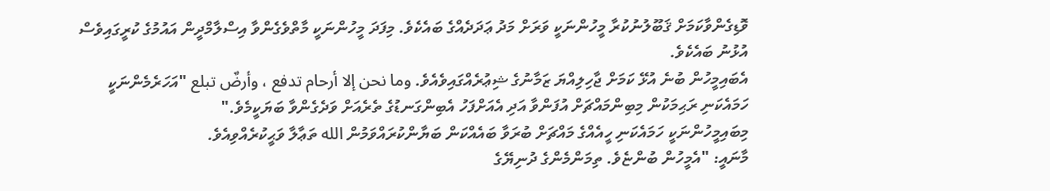ވޮޑިގެންވާކަމަށް ޤަބޫލުނުކުރާ މީހުންނަކީ ވަރަށް މަދު ޢަދަދެއްގެ ބައެކެވެ. މިފަދަ މީހުންނަކީ މާތްވެގެންވާ އިސްލާމްދީން އައުމުގެ ކުރީގައިވެސް އުޅުނު ބައެކެވެ.
އެބައިމީހުން ބުނެ އުޅޭ ކަމަށް ޖާހިލިއްޔަ ޒަމާނުގެ ޝިޢުރެއްގައިވެއެވެ. وما نحن إلا أرحام تدفع ، وأرضٌ تبلع "އަހަރެމެންނަކީ ހަމައެކަނި ރަޙިމަކުން މިބިންމައްޗަށް އުފަންވާ އަދި އެއަށްފަހު އެބިންގަނޑުގެ ތެރެއަށް ވަދެގެންވާ ބަޔަކީމެވެ."
މިބައިމީހުންނަކީ ހަމައެކަނި ހީއެއްގެ މައްޗަށް ބުރަވާ ބައެއްކަން ބަޔާންކުރައްވަމުން الله ތަޢާލާ ވަޙީކުރެއްވިއެވެ.
މާނައީ: "އެމީހުން ބުންޏެވެ. ތިމަންމެންގެ ދުނިޔޭގެ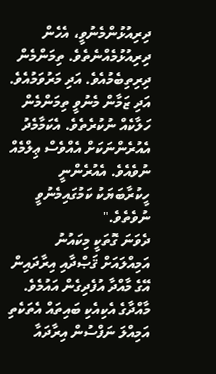ދިރިއުޅުންމެނުވީ، އެހެން ދިރިއުޅުމެއްނެތެވެ. ތިމަންމެން ދިރިތިބެމުއެވެ. އަދި މަރުވަމުއެވެ. އަދި ޒަމާން މެނުވީ ތިމަންމެން ހަލާކެއް ނުކުރެތެވެ. އެކަމާމެދު އެއުރެންނަކަށް އެއްވެސް ޢިލްމެއް ނުވެއެވެ. އެއުރެންނީ ހީކުރާބަޔަކު ކަމުގައިމެނުވީ ނުވެތެވެ."
ދެވަނަ ގޮތަކީ މިކައުނު އަމިއްލައަށް ޤަޞްދާއި އިރާދައިން އޭގެ މާއްދާ އުފެދިގެން އައުމެވެ. މާއްދާގެ އެކިއެކި ބައިތައް އެތަކެތި އަމިއްލަ ނަފްސުން އިރާދައާ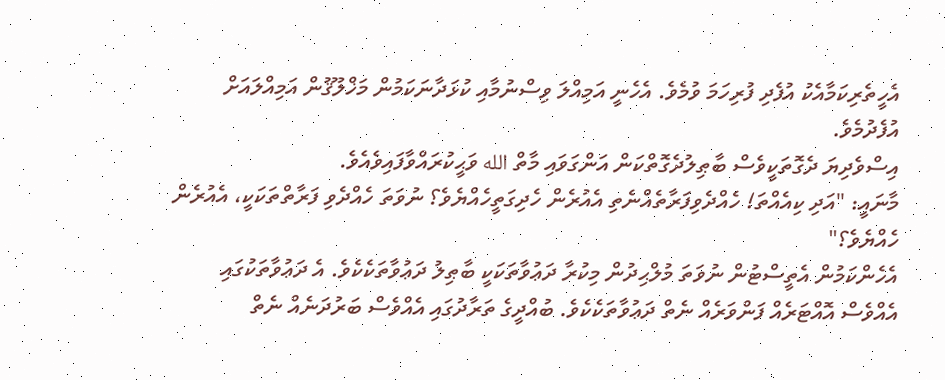އެހީތެރިކަމާއެކު އުފެދި ފުރިހަމަ ވުމެވެ. އެހެނީ އަމިއްލަ ވިސްނުމާއި ކުޅަދާނަކަމުން މަޚްލޫޤުން އަމިއްލައަށް އުފެދުމެވެ.
އިސްވެދިޔަ ދެގޮތަކީވެސް ބާޠިލުދެގޮތްކަން އަންގަވައި މާތް الله ވަޙީކުރައްވާފައިވެއެވެ.
މާނައީ: "އަދި ކިއެއްތަ! ހެއްދެވިފަރާތެއްނެތި އެއުރެން ހެދިގަތީހެއްޔެވެ؟ ނުވަތަ ހެއްދެވި ފަރާތްތަކަކީ، އެއުރެން ހެއްޔެވެ؟"
އެހެންކަމުން އެތީސްޓުން ނުވަތަ މުލްޙިދުން މިކުރާ ދަޢުވާތަކަކީ ބާޠިލު ދަޢުވާތަކެކެވެ. އެ ދަޢުވާތަކުގައި އެއްވެސް އޮއްޓަރެއް ފަންވަރެއް ނެތް ދަޢުވާތަކެކެވެ. ބުއްދީގެ ތަރާދުގައި އެއްވެސް ބަރުދަނެއް ނެތް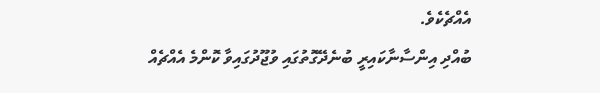އެއްޗެކެވެ.
ބުއްދި އިންސާނާކައިރީ ބުނެދޭގޮތުގައި ވުޖޫދުގައިވާ ކޮންމެ އެއްޗެއް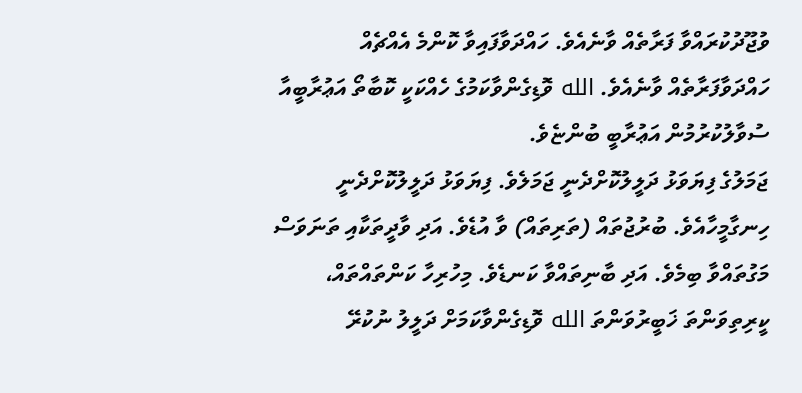ވުޖޫދުކުރައްވާ ފަރާތެއް ވާނެއެވެ. ހައްދަވާފައިވާ ކޮންމެ އެއްޗެއް ހައްދަވާފަރާތެއް ވާނެއެވެ. الله ވޮޑިގެންވާކަމުގެ ހެއްކަކީ ކޮބާތޯ އަޢުރާބީއާ ސުވާލުކުރުމުން އަޢުރާބީ ބުންޏެވެ.
ޖަމަލުގެ ފިޔަވަޅު ދަލީލުކޮށްދެނީ ޖަމަލެވެ. ފިޔަވަޅު ދަލީލުކޮށްދެނީ ހިނގާމީހާއެވެ. ބުރުޖުތައް (ތަރިތައް) ވާ އުޑެވެ. އަދި ވާދީތަކާއި ތަނަވަސް މަގުތައްވާ ބިމެވެ. އަދި ބާނިތައްވާ ކަނޑެވެ. މިހުރިހާ ކަންތައްތައް، ކީރިތިވަންތަ ޚަބީރުވަންތަ الله ވޮޑިގެންވާކަމަށް ދަލީލު ނުކުރޭ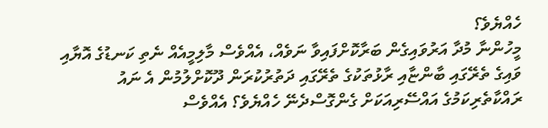ހެއްޔެވެ؟
މީހުންނާ މުދާ އަރުވައިގެން ބަރާކޮށްފައިވާ ނަވެއް، އެއްވެސް މާލިމީއެއް ނެތި ކަނޑުގެ އޮޔާއި ވައިގެ ތެރޭގައި ބާންޏާއި ރާޅުތަކުގެ ތެރޭގައި ދަތުރުކުރަން ދޫކޮށްލުމުން އެ ނައު ރައްކާތެރިކަމުގެ އައްސޭރިއަކަށް ގެންގޮސްދެނޭ ހެއްޔެވެ؟ އެއްވެސް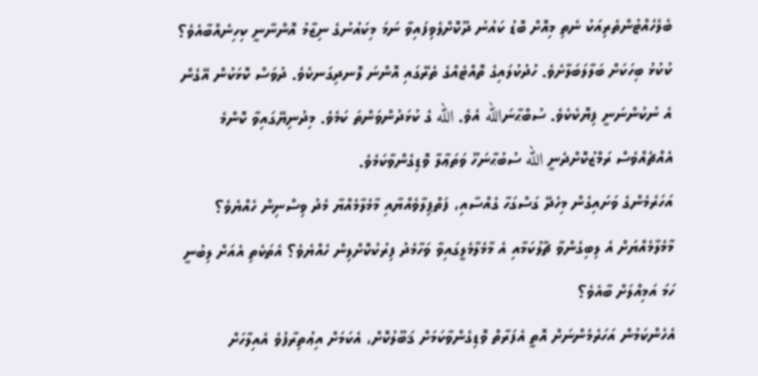ބެލެހެއްޓުންތެރިއަކު ނެތި މިއޮށް ބޮޑު ކައުނު ދޫކޮށްލެވިފައިވާ ނަމަ މިކައުނުގެ ނިޒާމު އޮންނާނީ ކިހިނެއްބާއެވެ؟
ކުކުޅު ބިހަކަށް ބަލާލަބަލާށެވެ. ހުދުކުލައިގެ ތޮއްޓެއްގެ ތެރޭގައި އޮންނަ ލޮނދިގަނކެވެ. ދުވަސް ކޮޅަކުން އޭގެން އެ ނުކުންނަނީ ފިޔޮކެކެވެ. ސުބްޙާނަالله އެވެ. الله ގެ ކުޅަދުންވަންތަ ކަމެވެ. މިދުނިޔޭގައިވާ ކޮންމެ އެއްޗެއްވެސް ރަމްޒުކޮށްދެނީ الله ސުބުޙާނަހޫ ވަތަޢާލާ ވޮޑިގެންވާކަމެވެ.
އަހަރެމެންގެ ވަށައިގެން މިހެދޭ ގަސްގަހާ ގެއްސާއި، ފަތްޕިލާވެއްޔާއި މާމެލާމެއްޔާ މެދު ވިސްނިން ހެއްޔެވެ؟ މާމެލާމެއްޔަށް އެ ލިބިގެންވާ ޗާލުކަމާއި އެ މާމެލާމެލީގައިވާ ވަހާމެދު ފިރުކުކޮށްލިން ހެއްޔެވެ؟ އެތަކެތި އެއަށް ލިބުނީ ހަމަ އަމިއްލަށް ބާއެވެ؟
އެހެންކަމުން އަހަރެމެންނަށް އޮތީ އެފަރާތް ވޮޑިގެންވާކަމަށް ޤަބޫލުކޮށް، އެކަމަށް އިޢުތިރާފުވެ އެއިލާހަށް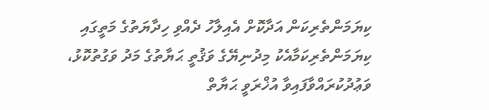ކިޔަމަންތެރިކަން އަދާކޮށް އެއިލާހު ދެއްވި ހިދާޔަތުގެ މަތީގައި ކިޔަމަންތެރިކަމާއެކު މިދުނިޔޭގެ ވަޤުތީ ޙަޔާތުގެ މަދު ވަގުތުކޮޅު، ވަޢުދުކުރައްވާފައިވާ އުޚްރަވީ ޙަޔާތް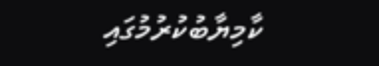ކާމިޔާބުކުރުމުގައި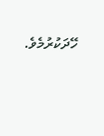ހޭދަކުރުމެވެ.